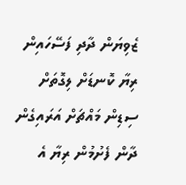ޒެވިޔަން ދާދި ފަސޭހައިން ރިޔާ ކޮނޑަށް ލިގޮތަށް ސިޑިން މައްޗަށް އަރައިގެން ދާން ފެށުމުން ރިޔާ އެ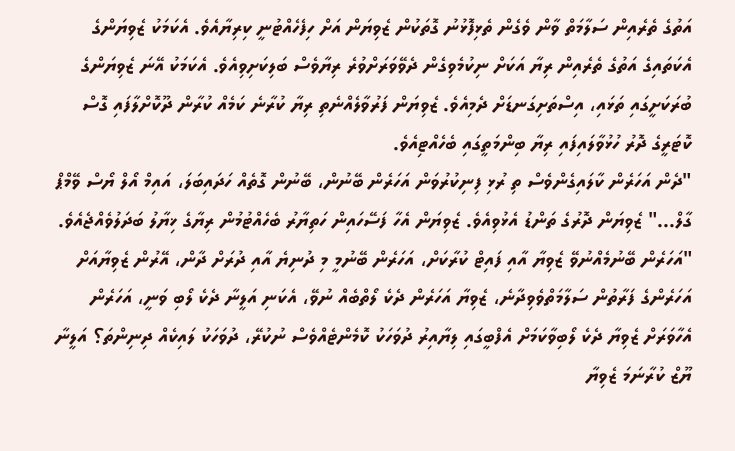އަތުގެ ތެރެއިން ސަލާމަތް ވާން ވެގެން ތެޅިފޮޅުނު ގޮތަކުން ޒެވިޔަން އަށް ހިފެހެއްޓުނީ ކިރިޔާއެވެ. އެކަމަކު ޒެވިޔަންގެ އެކަތައިގެ އަތުގެ ތެރެއިން ރިޔާ އަކަށް ނިކުމެވިގެން ދެވޭވަރަށްވުރެ ރިޔާވެސް ބަލިކަށިވިއެވެ. އެކަމަކު އޭނަ ޒެވިޔަންގެ ބުރަކަށީގައި ތަޅައި، އިސްތަށިގަނޑަށް ދެމިއެވެ. ޒެވިޔަން ފަރުވާލެއްނެތި ރިޔާ ކުރާނެ ކަމެއް ކުރާން ދޫކޮށްލާފައި ގޮސް ކޮޓަރީގެ ދޮރު ހުޅުވާލައިފައި ރިޔާ ބިންމަތީގައި ބެހެއްޓިއެވެ.
"ދެން އަހަރެން ކާލައިގެންވެސް ތި ރުޅި ފިނިކުރުވަން އަހަރެން ބޭނުން، ބޭނުން ގޮތެއް ހަދައިބަލަ، އައިމް އޯލް ޔޯސް ވޭމްޕް ގާލް..." ޒެވިޔަން ދޮރުގެ ތަންޑު އެޅުވިއެވެ. ޒެވިޔަން އެހާ ފަސޭހައިން ހަތިޔާރު ބެހެއްޓުމުން ރިޔާގެ ޚިޔާލު ބަދަލުވެއްޖެއެވެ.
"އަހަރެން ބޭނުމެއްނުވޭ ޒެވިޔާ އާއި ފައިޓް ކުރާކަށް، އަހަރެން ބޭނުމީ މި ދުނިޔެ އާއި ދުރަށް ދާން، އޭރުން ޒެވިޔާއަށް އަހަރެންގެ ފަރާތުން ސަލާމަތްވެވިދާނެ، ޒެވިޔާ އަހަރެން ދެކެ ލޯތްބެއް ނުވޭ، އެކަނި އަލީނާ ދެކެ ލޯބި ވަނީ، އަހަރެން އެހާވަރަށް ޒެވިޔާ ދެކެ ލޯބިވާކަމަށް އެފްބީގައި ލިޔާއިރު ދުވަހަކު ކޮމެންޓެއްވެސް ނުކުރޭ، ދުވަހަކު ލައިކެއް ދިނިންތަ؟ އަލީނާ ޔޫޒް ކުރާނަމަ ޒެވިޔާ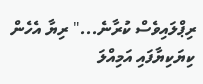ރިޕްލައިވެސް ކުރާނެ..." ރިޔާ އެހެން ކިޔަކިޔާފައި އަމިއްލަ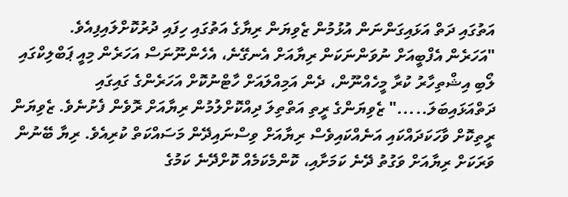އަތުގައި ދަތް އަޅައިގަންނަން އުޅުމުން ޒެވިޔަން ރިޔާގެ އަތުގައި ހިފައި ދުރުކޮށްލައިފިއެވެ.
"އަހަރެން އެފްބީއަށް ނުވަންނަކަން ރިޔާއަށް އެނގޭނެ، އެހެންނޫނަސް އަހަރެން މިއީ ޕަބްލިކްގައި ލޯބި އިޝްތިހާރު ކުރާ މީހެއްނޫން، ދެން އަމިއްލައަށް ހާޓްނުކޮށް އަހަރެންގެ ގައިގައި ދަތްއަޅައިބަލަ....." ޒެވިޔަންގެ ރީތި އަތްތިލަ ދިއްކޮށްލުމުން ރިޔާއަށް ރޮވެން ފެށުނެވެ. ޒެވިޔަން ރީތިކޮށް ވާހަކަދައްކައި އަނެއްކައިވެސް ރިޔާއަށް ވިސްނައިދޭން މަސައްކަތް ކުރިއެވެ. ރިޔާ ބޭނުން ވަރަކަށް ރިޔާއަށް ވަގުތު ދޭނެ ކަމަށާއި، ކޮންމެކަމެއް ކޮށްދޭނެ ކަމުގެ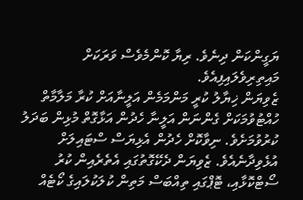ޔަގީންކަން ދިނެވެ. ރިޔާ ކޮންމެވެސް ވަރަކަށް މައިތިރިވެލައިފިއެވެ.
ޒެވިޔަން ޚިޔާލު ކުރީ މަންމަމެން އަލީނާއަށް ކުރާ މަލާމާތް ހުއްޓުވުމަކަށް ގެންނަން އަލީނާ ހެދުން އަޅާގޮތް މުޅިން ބަދަލު ކުރުވުމަށެވެ. ނިވާކޮށް ހެދުން އެޅިޔަސް ސްޓައިލަށް އުޅެވިދާނެއެވެ. ޒެވިޔަން ދެކޭގޮތުގައި އެތެރެއިން ކުރު ސޯޓްކޮޅާއި، ޓޮޕްގައި ތިއްބަސް މަތިން ކުލަކުލައިގެ ކޯޓެއް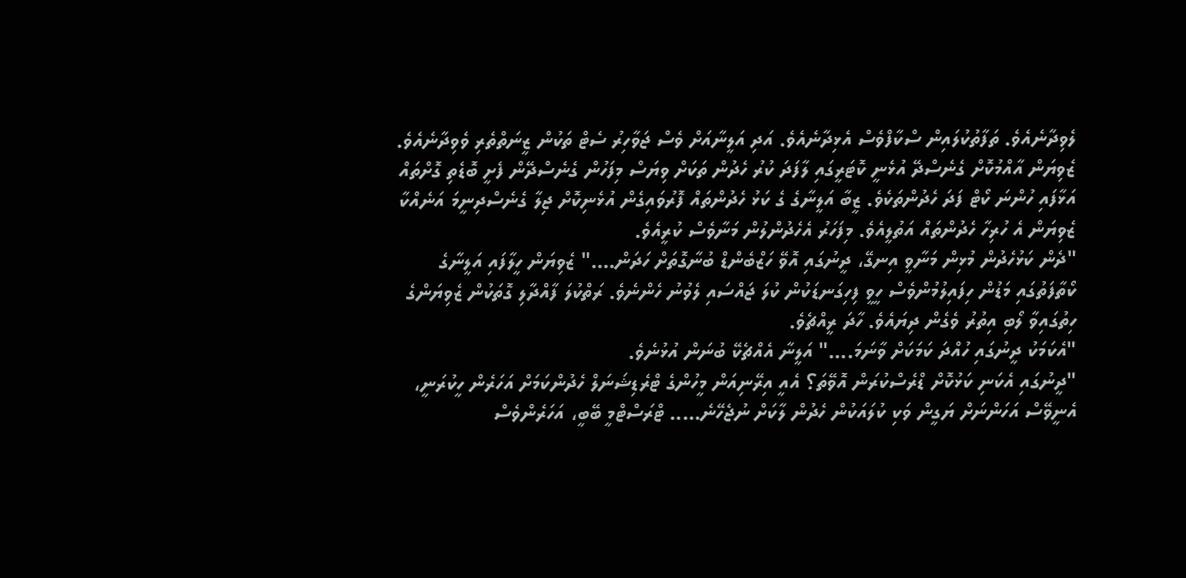ލެވިދާނެއެވެ. ތަފާތުކުލައިން ސްކާފްވެސް އެޅިދާނެއެވެ. އަދި އަލީނާއަށް ވެސް ޖަވާހިރު ސެޓް ތަކުން ޒީނަތްތެރި ވެވިދާނެއެވެ. ޒެވިޔަން އާއްމުކޮށް ގެނެސްދޭ އުޅެނީ ކޮޓަރީގައި ލާފަދަ ކުރު ހެދުން ތަކަށް ވިޔަސް މިފަހުން ގެނެސްދޭން ފެށީ ބޮޑެތި ގޮށްތައް އަޅާފައި ހުންނަ ކޯޓް ފަދަ ހެދުންތަކެވެ. ޒީބާ އަލީނާގެ ގެ ކަޅު ހެދުންތައް ފޮރުވައިގެން އުޅެނިކޮށް ޖިލާ ގެނެސްދިނީމަ އަނެއްކާ ޒެވިޔަން އެ ހުރިހާ ހެދުންތައް އަތުލީއެވެ. މިފަހަރު އެހެދުންލުން މަނާވެސް ކުރީއެވެ.
"ދެން ކަޅުހެދުން މުޅިން މަނާވީ އިނގޭ، ދީނުގައި އޮވޭ ހަޒްބެންޑް ބުނާގޮތަށް ހަދަން...." ޒެވިޔަން ހީލާފައި އަލީނާގެ ކޯތާފަތުގައި މަޑުން ހިފައިލުމުންވެސް ހީވީ ފިހިގަނޑަކުން ކުލަ ޖައްސައި ލެވުނު ހެންނެވެ. ރަތްކުލަ ފާއްދާލި ގޮތަކުން ޒެވިޔަންގެ ހިތުގައިވާ ލޯބި އިތުރު ވެގެން ދިޔައެވެ. ހާދަ ރީއްޗެވެ.
"އެކަމަކު ދީނުގައި ހުއްދަ ކަމަކަށް ވާނަމަ...." އަލީނާ އެއްޗެކޭ ބުނަން އުޅުނެވެ.
"ދީނުގައި އެކަނި ކަޅުކޮށް ޑްރެސްކުރަން އޮވޭތަ؟ އެއީ އިރޭނިއަން މީހުންގެ ޓްރެޑިޝަނަލް ހެދުންކަމަށް އަހަރެން ހީކުރަނީ، އެނީވޭސް އަހަންނަށް ޔަގީން ވަކި ކުލައަކުން ހެދުން ލާކަށް ނުޖެހޭނެ..... ޓްރަސްޓްމީ ބޭބީ، އަހަރެންވެސް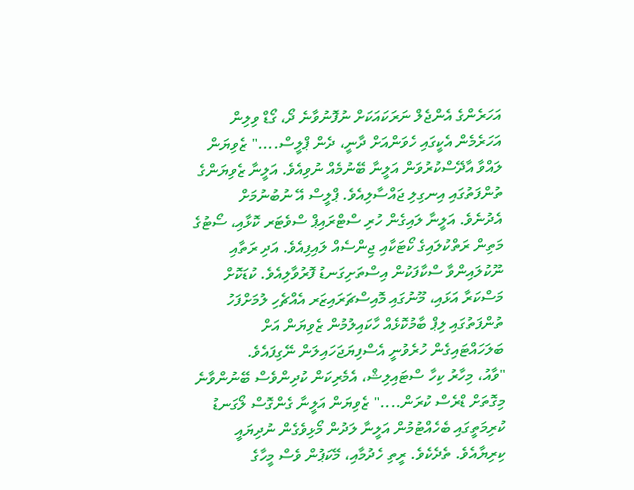އަހަރެންގެ އެންޖެލް ނަރަކައަކަށް ނުފޮނުވާނެ ދޯ، ގޯޑް ވިލިން އަހަރެމެން އެކީގައި ހެވަންއަށް ދާނީ، ދެން ޕްލީސް...." ޒެވިޔަން ލައްވާ އާދޭސްކުރުވަން އަލީނާ ބޭނުމެއް ނުވިއެވެ. އަލީނާ ޒެވިޔަންގެ ތުންފަތުގައި އިނގިލި ޖައްސާލިއެވެ. ޕްލީސް އޭ ނުބުނުމަށް އެދުނެވެ. އަލީނާ ލައިގެން ހުރި ސްޓްރައިޕް ސްވެޓަރ ކޮޅާއި، ސޯޓުގެ މަތިން ރަތްކުލައިގެ ކޯޓަކާއި ޖިންސެއް ލައިފިއެވެ. އަދި ރަތާއި ނޫކުލައިންވާ ސްކާފަކުން އިސްތަށިގަނޑު ފޮރުވާލިއެވެ. ކުޑަކޮށް މަސްކަރާ އަޅައި، މޫނުގައި މޮއިސްޗަރައިޒަރ އެއްޗެހި ލުމަށްފަހު ތުންފަތުގައި ލިޕް ބާމުކޮޅެއް ހާކައިލުމުން ޒެވިޔަން އަށް ބަލަހައްޓައިގެން ހުރެވުނީ އެސްފިޔަޖަހައިލަން ނޭގިފައެވެ.
"ވާއު، މިހާރު ކިހާ ސްޓައިލިޝް، އެމެރިކަން ކުދިންވެސް ބޭނުންވާނެ މިގޮތަށް ޑްރެސް ކުރަން...." ޒެވިޔަން އަލީނާ ގެންގޮސް ލޯގަނޑު ކުރިމަތީގައި ބެހެއްޓުމުން އަލީނާ ލަދުން މޯޅިވެގެން ނުދިޔައީ ކިރިޔާއެވެ. ތެދެކެވެ. ރީތި ހެދުމާއި، މޭކަޕުން ވެސް މީހާގެ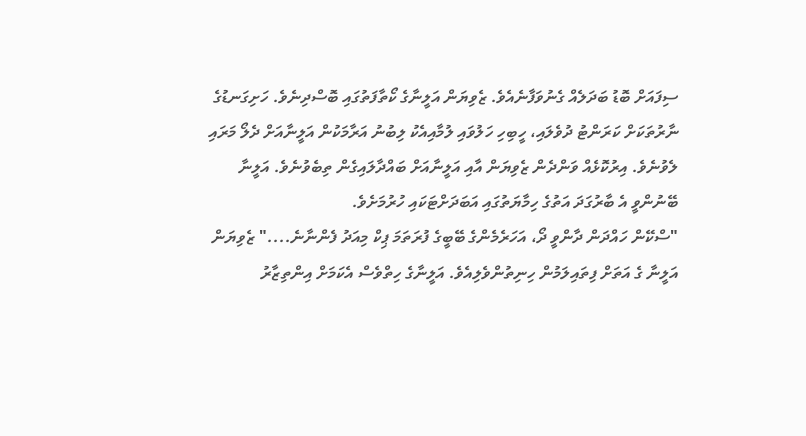ސިފައަށް ބޮޑު ބަދަލެއް ގެނުވަފާނެއެވެ. ޒެވިޔަން އަލީނާގެ ކޯތާފަތުގައި ބޮސްދިނެވެ. ހަށިގަނޑުގެ ނާރުތަކަށް ކަރަންޓު ދުވެލައި، ހީބިހި ހަލުވައި ލުމާއިއެކު ލިބުނު އަރާމަކުން އަލީނާއަށް ދެލޯ މަރައި ލެވުނެވެ. އިރުކޮޅެއް ވަންދެން ޒެވިޔަން އާއި އަލީނާއަށް ބައްދާލައިގެން ތިބެވުނެވެ. އަލީނާ ބޭނުންވީ އެ ބާރުގަދަ އަތުގެ ހިމާޔަތުގައި އަބަދަށްޓަކައި ހުރުމަށެވެ.
"ސްކޭން ހައްދަން ދާންވީ ދޯ، އަހަރެމެންގެ ބޭބީގެ ފުރަތަމަ ޕިކް މިއަދު ފެންނާނެ...." ޒެވިޔަން އަލީނާ ގެ އަތަށް ފިތައިލަމުން ހިނިތުންވެލިއެވެ. އަލީނާގެ ހިތްވެސް އެކަމަށް އިންތިޒާރު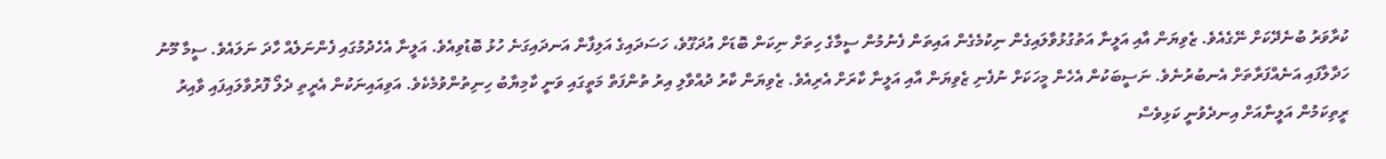ކުރާވަރު ބުނެދޭކަށް ނޭގެއެވެ. ޒެވިޔަން އާއި އަލީނާ އަތުގުޅުވާލައިގެން ނިކުމެގެން އައިތަން ފެނުމުން ސީމާގެ ހިތަށް ނިކަން ބޮޑަށް އުދަގޫވެ، ހަސަދައިގެ އަލިފާން އަނދައިގަނެ ހުޅު ބޮޑުވިއެވެ. އަލީނާ އެހެދުމުގައި ފެންނަލެއް ހާދަ ނަލައެވެ. ސީމާ މޫނު ހަދާލާފައި އަނެއްފަރާތަށް އެނބުރުނެވެ. ނަސީބަކުން އެހެން މީހަކަށް ނުފެނި ޒެވިޔަން އާއި އަލީނާ ކާރަށް އެރިއެވެ. ޒެވިޔަން ކާރު ދުއްވާލި އިރު ތުންފަތް މަތީގައި ވަނީ ކާމިޔާބު ހިނިތުންވުމެކެވެ. އަވިއައިނަކުން އެރީތި ދެލޯ ފޮރުވާލައިފައި ވާއިރު ރީތިކަމުން އަލީނާއަށް އިނދެވުނީ ކަޅިވެސް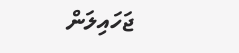ޖަހައިލަން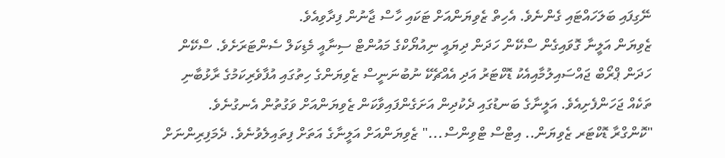ނޭގިފައި ބަލަހައްޓައި ގެންނެވެ. އެހިތް ޒެވިޔަންއަށް ޓަކައި ހާސް ޖާނުން ފިދާވިއެވެ.
ޒެވިޔަން އަލީނާ ގޮވައިގެން ސްކޭން ހަދަން ދިޔައީ ނިއުޔޯކްގެ މައުންޓް ސިނާއީ މެޑިކަލް ސެންޓަރަށެވެ. ސްކޭން ހަދަން ޕްރޯބް ޖައްސައިލުމާއިއެކު ޑޮކްޓަރު އަދި އެއްޗެކޭ ނުބުނަނީސް ޒެވިޔަންގެ ހިތުގައި އުފާވެރިކަމުގެ ރާޅުބާނި ތަކެއް ޖަހަންފެށިއެވެ. އަލީނާގެ ބަނޑުގައި ދެކުދިން އަށަގެންފައިވާކަން ޒެވިޔަންއަށް ވަގުތުން އެނގުނެވެ.
"ކޮންގްރާ ޑޮކްޓަރ ޒެވިޔަން.. އިޓްސް ޓްވިންސް..." ޒެވިޔަންއަށް އަލީނާގެ އަތަށް ފިތައިލެވުނެވެ. ދެމަފިރިންނަށް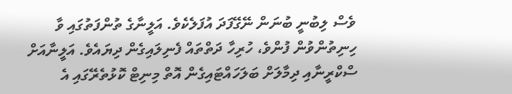ވެސް ލިބުނީ ބުނަން ނޭގޭފަދަ އުފަލެކެވެ. އަލީނާގެ ތުންފަތުގައި ވާ ހިނިތުންވުން ފުންވެ، ހުރިހާ ދަތްތައް ފެނިލައިގެން ދިޔައެވެ. އަލީނާއަށް ސްކްރީނާއި ދިމާލަށް ބަލަހައްޓައިގެން އޮތް މިނިޓް ކޮޅުތެރޭގައި އެ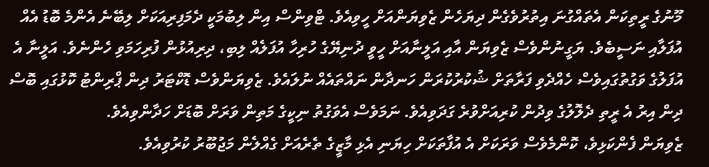މޫނުގެ ރީތިކަން އެތައްގުނަ އިތުރުވެގެން ދިޔަހެން ޒެވިޔަންއަށް ހީވިއެވެ. ޓްވިންސް އިން ލިބުމަކީ ދެމަފިރިއަކަށް ލިބޭނެ އެންމެ ބޮޑު އެއް އުފަލާއި ނަސީބެވެ. ޔަގީނުންވެސް ޒެވިޔަން އާއި އަލީނާއަށް ހީވީ ދުނިޔޭގެ ހުރިހާ އުފަލެއް ލިބި، ދިރިއުޅުން ފުރިހަމަވި ހެންނެވެ. އަލީނާ އެ އުފަލުގެ ވަގުތުގައިވެސް ހެއްދެވި ފަރާތަށް ޝުކުރުކުރަން ހަނދާން ނައްތައެއް ނުލައެވެ. ޒެވިޔަންވެސް ޑޮކްޓަރު ދިން ޕްރިންޓު ކޮޅުގައި ބޮސް ދިން އިރު އެ ރީތި ދެލޮލުގެ ވިދުން ކުރިއަށްވުރެ ގަދަވިއެވެ. ނަމަވެސް އެވަގުތު ނިކީގެ މަތިން ވަރަށް ބޮޑަށް ހަދާންވިއެވެ.
ޒެވިޔަން ފެންކަޅިވެ، ކޮންމެވެސް ވަރަކަށް އެ އުފާތަކަށް ހިޔަނި އެޅި މާޒީގެ ތެރެއަށް ގެއްލެން މަޖުބޫރު ކުރުވިއެވެ.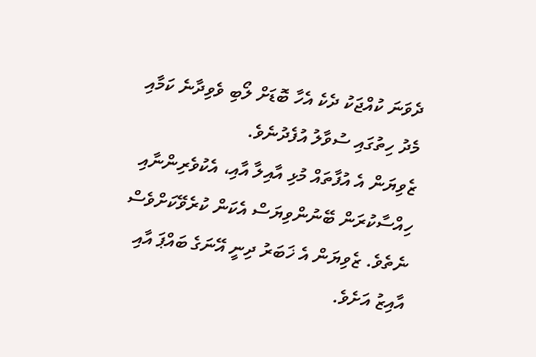ދެވަނަ ކުއްޖަކު ދެކެ އެހާ ބޮޑަށް ލޯބި ވެވިދާނެ ކަމާއި މެދު ހިތުގައި ސުވާލު އުފެދުނެވެ.
ޒެވިޔަން އެ އުފާތައް މުޅި އާއިލާ އާއި، އެކުވެރިންނާއި ހިއްސާކުރަން ބޭނުންވިޔަސް އެކަން ކުރެވޭކަށްވެސް ނެތެވެ. ޒެވިޔަން އެ ޚަބަރު ދިނީ އޭނަގެ ބައްޕަ އާއި އާއިޒު އަށެވެ.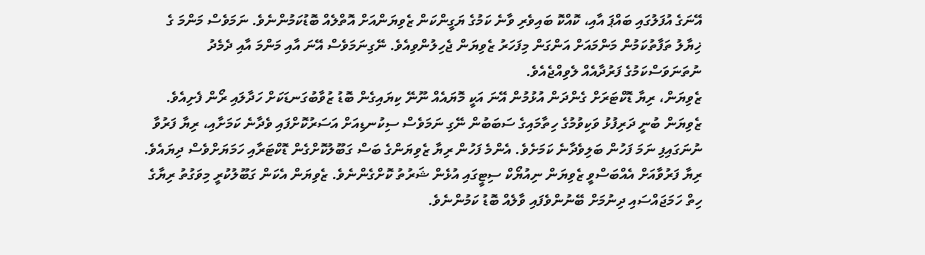އޭނަގެ އުފަލުގައި ބައްޕަ އާއި، ކޮއްކޮ ބައިވެރި ވާނެ ކަމުގެ ޔަގީންކަން ޒެވިޔަންއަށް އޮތްލެއް ބޮޑުކަމުންނެވެ. ނަމަވެސް މަންމަ ގެ ޚިޔާލު ތަފާތުކަމުން މަންމައަށް އަންގަން މިފަހަރު ޒެވިޔަން ޖެހިލުންވިއެވެ. ނޭގިނަމަވެސް އޭނަ އާއި މަންމަ އާއި ދެމެދު ނުތަނަވަސްކަމުގެ ފަރުދާއެއް ލެވިއްޖެއެވެ.
ޒެވިޔަން، ރިޔާ ޑޮކްޓަރަށް ގެންދަން އުޅުމުން އޭނަ އަކީ މޮޔައެއް ނޫނޭ ކިޔައިގެން ބޮޑު ޒުވާބުގަނޑަކަށް ހަދާލައި ރޯން ފެށިއެވެ. ޒެވިޔަން ބުނީ ދަރިފުޅު ވަކިވުމުގެ ހިތާމައިގެ ސަބަބުން ނޭގި ނަމަވެސް ސިކުނޑިއަށް އަސަރުކޮށްފައި ވެދާނެ ކަމަށާއި، ރިޔާ ފަރުވާ ނުނަގައިފި ނަމަ ފަހުން ބަލިވެދާނެ ކަމަށެވެ. އެންމެ ފަހުން ރިޔާ ޒެވިޔަންގެ ބަސް ގަބޫލުކޮށްގެން ޑޮކްޓަރާއި ހަމަޔަށްވެސް ދިޔައެވެ.
ރިޔާ ފަރުވާއަށް އެއްބަސްވީ ޒެވިޔަން ނިއުޔޯކް ސިޓީގައި އުޅެން ޝަރުތު ކޮށްގެންނެވެ. ޒެވިޔަން އެކަން ގަބޫލުކުރީ މިވަގުތު ރިޔާގެ ހިތް ހަމަޖައްސައި ދިނުމަށް ބޭނުންވެފައި ވާލެއް ބޮޑު ކަމުންނެވެ.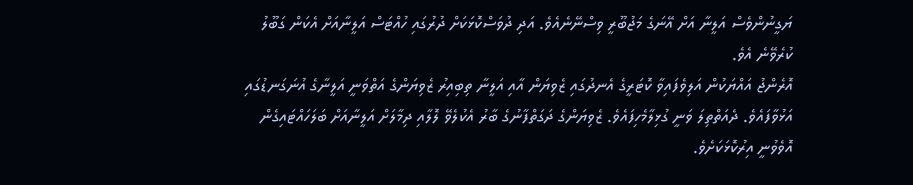ޔަގީނުންވެސް އަލީނާ އަށް އޭނަގެ މަޖުބޫރީ ވިސްނޭނެއެވެ. އަދި ދުވަސްކޮޅަކަށް ދުރުގައި ހުއްޓަސް އަލީނާއަށް އެކަން ގަބޫލު ކުރެވޭނެ އެވެ.
އޮރެންޖު އައްޔަކުން އަލިވެފައިވާ ކޮޓަރީގެ އެނދުގައި ޒެވިޔަން އާއި އަލީނާ ތިބިއިރު ޒެވިޔަންގެ އަތްވަނީ އަލީނާގެ އުނަގަނޑުގައި އަޅުވާފައެވެ. ދެއަތްތިލަ ވަނީ ގުޅިލާމެހިފައެވެ. ޒެވިޔަންގެ ދަގަތްފާނުގެ ބާރު އެކުލެވޭ ލޮލާއި ދިމާލަށް އަލީނާއަށް ބަލަހައްޓައިގެން އޮވެވުނީ އިރުކޮޅަކަށެވެ.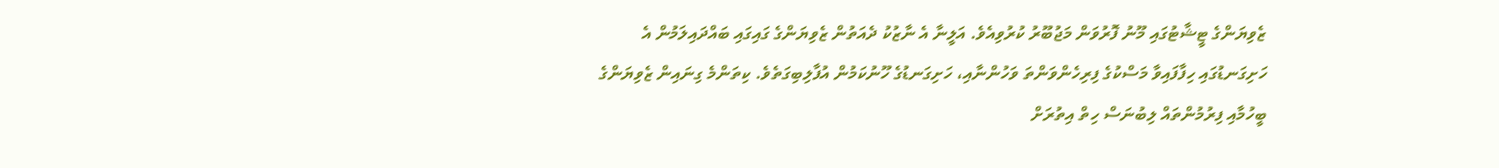ޒެވިޔަންގެ ޓީޝާޓުގައި މޫނު ފޮރުވަން މަޖުބޫރު ކުރުވިއެވެ. އަލީނާ އެ ނާޒުކު ދެއަތުން ޒެވިޔަންގެ ގައިގައި ބައްދައިލަމުން އެ ހަށިގަނޑުގައި ހިފާފައިވާ މަސްކުގެ ފިރިހެންވަންތަ ވަހުންނާއި، ހަށިގަނޑުގެ ހޫނުކަމުން އުފާލިބިގަތެވެ. ކިތަންމެ ގިނައިން ޒެވިޔަންގެ ބީހުމާއި ފިރުމުންތައް ލިބުނަސް ހިތް އިތުރަށް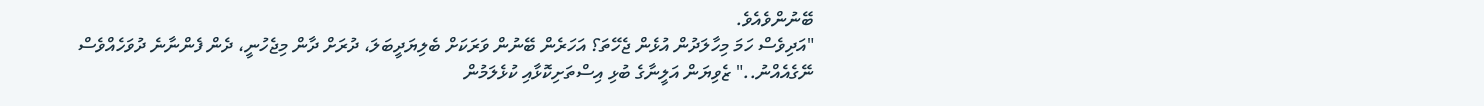ބޭނުންވެއެވެ.
"އަދިވެސް ހަމަ މިހާލަދުން އުޅެން ޖެހޭތަ؟ އަހަރެން ބޭނުން ވަރަކަށް ބެލިޔަދީބަލަ، ދުރަށް ދާން މިޖެހުނީ، ދެން ފެންނާނެ ދުވަހެއްވެސް ނޭގެއެއްނު.." ޒެވިޔަން އަލީނާގެ ބުޅި އިސްތަށިކޮޅާއި ކުޅެލަމުން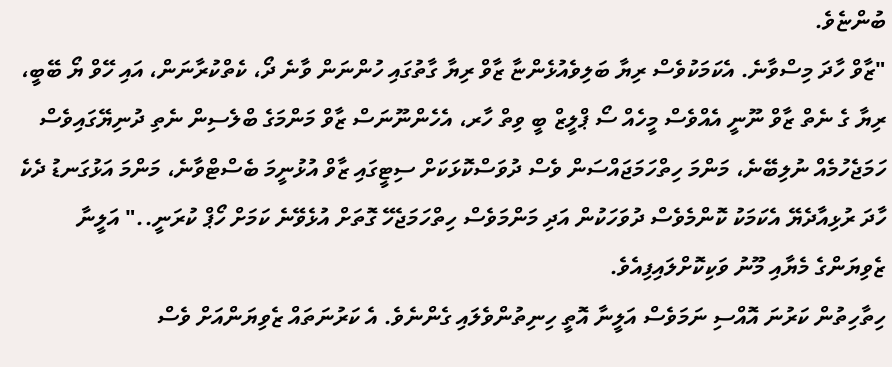ބުންޏެވެ.
"ޒާވް ހާދަ މިސްވާނެ. އެކަމަކުވެސް ރިޔާ ބަލިވެއުޅެންޏާ ޒާވް ރިޔާ ގާތުގައި ހުންނަން ވާނެ ދޯ، ކެތްކުރާނަން، އައި ހޭވް ޔޯ ބޭބީ، ރިޔާ ގެ ނެތް ޒާވް ނޫނީ އެއްވެސް މީހެއް ސޯ ޕްލީޒް ބީ ވިތް ހާރ، އެހެންނޫނަސް ޒާވް މަންމަގެ ބްލެސިން ނެތި ދުނިޔޭގައިވެސް ހަމަޖެހުމެއް ނުލިބޭނެ، މަންމަ ހިތްހަމަޖައްސަން ވެސް ދުވަސްކޮޅަކަށް ސިޓީގައި ޒާވް އުޅުނީމަ ބެސްޓްވާނެ، މަންމަ އަޅުގަނޑު ދެކެ ހާދަ ރުޅިއާދެޔޭ އެކަމަކު ކޮންމެވެސް ދުވަހަކުން އަދި މަންމަވެސް ހިތްހަމަޖެހޭ ގޮތަށް އުޅެވޭނެ ކަމަށް ހޯޕް ކުރަނީ.." އަލީނާ ޒެވިޔަންގެ މެޔާއި މޫނު ވަކިކޮށްލައިފިއެވެ.
ހިތާހިތުން ކަރުނަ އޮއްސި ނަމަވެސް އަލީނާ އޮތީ ހިނިތުންވެލައި ގެންނެވެ. އެ ކަރުނަތައް ޒެވިޔަންއަށް ވެސް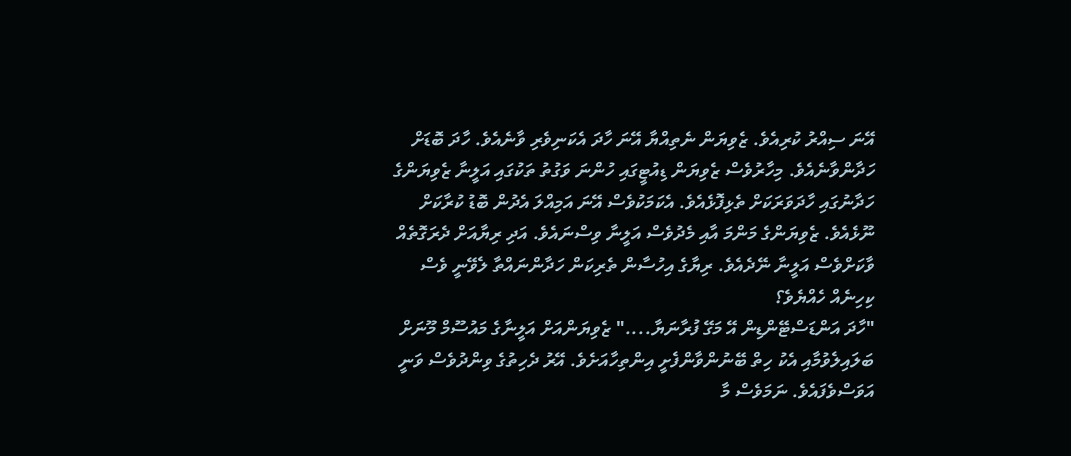އޭނަ ސިއްރު ކުރިއެވެ. ޒެވިޔަން ނެތިއްޔާ އޭނަ ހާދަ އެކަނިވެރި ވާނެއެވެ. ހާދަ ބޮޑަށް ހަދާންވާނެއެވެ. މިހާރުވެސް ޒެވިޔަން ޑިއުޓީގައި ހުންނަ ވަގުތު ތަކުގައި އަލީނާ ޒެވިޔަންގެ ހަދާނުގައި ހާދަވަރަކަށް ތެޅިފޮޅެއެވެ. އެކަމަކުވެސް އޭނަ އަމިއްލަ އެދުން ބޮޑު ކުރާކަށް ނޫޅެއެވެ. ޒެވިޔަންގެ މަންމަ އާއި މެދުވެސް އަލީނާ ވިސްނައެވެ. އަދި ރިޔާއަށް ދެރަގޮތެއް ވާކަށްވެސް އަލީނާ ނޭދެއެވެ. ރިޔާގެ އިހުސާން ތެރިކަން ހަދާންނައްތާ ލެވޭނީ ވެސް ކިހިނެއް ހެއްޔެވެ؟
"ހާދަ އަންޑަސްޓޭންޑިން އޭ މަގޭ ފުރާނަޔާ...." ޒެވިޔަންއަށް އަލީނާގެ މައުސޫމް މޫނަށް ބަލައިލެވުމާއި އެކު ހިތް ބޭނުންވާންފެށީ އިންތިހާއަށެވެ. އޭރު ދެހިތުގެ ވިންދުވެސް ވަނީ އަވަސްވެފައެވެ. ނަމަވެސް މާ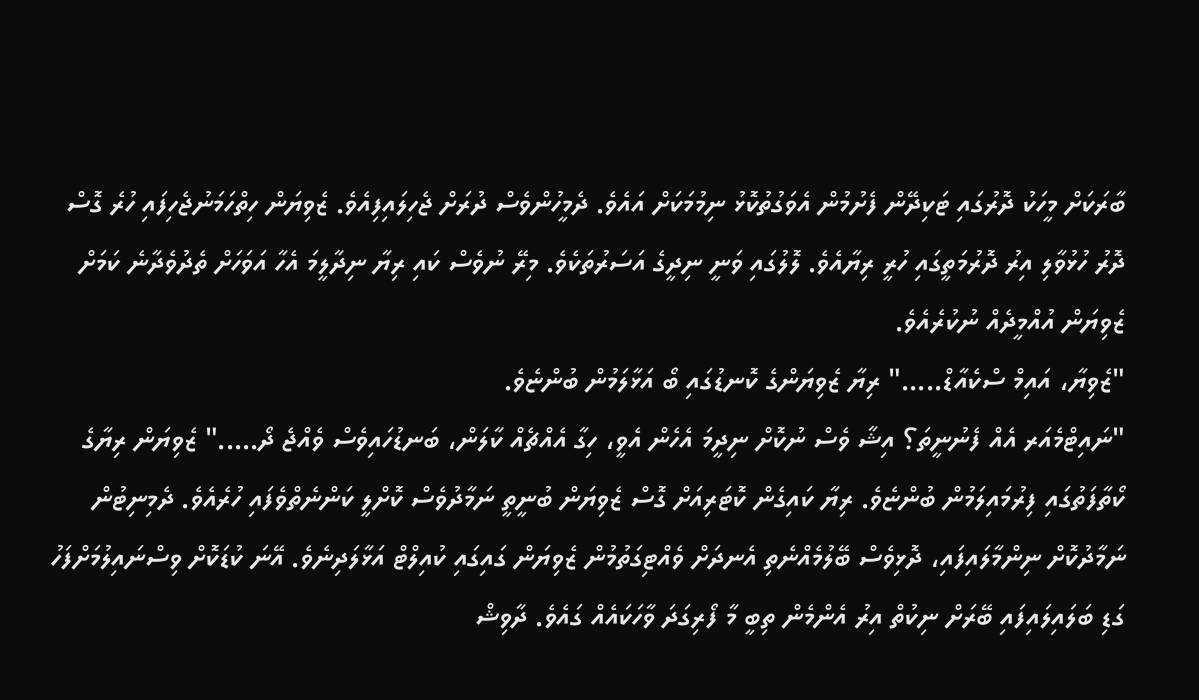ބާރަކަށް މީހަކު ދޮރުގައި ޓަކިދޭން ފެށުމުން އެވަގުތުކޮޅު ނިމުމަކަށް އައެވެ. ދެމީހުންވެސް ދުރަށް ޖެހިލައިފިއެވެ. ޒެވިޔަން ހިތްހަމަނުޖެހިފައި ހުރެ ގޮސް ދޮރު ހުޅުވާލި އިރު ދޮރުމަތީގައި ހުރީ ރިޔާއެވެ. ލޮލުގައި ވަނީ ނިދީގެ އަސަރުތަކެވެ. މިރޭ ނުވެސް ކައި ރިޔާ ނިދާލީމަ އެހާ އަވަހަށް ތެދުވެދާނެ ކަމަށް ޒެވިޔަން އުއްމީދެއް ނުކުރެއެވެ.
"ޒެވިޔާ، އައިމް ސްކެއާޑް....." ރިޔާ ޒެވިޔަންގެ ކޮނޑުގައި ބޯ އަޅާލަމުން ބުންޏެވެ.
"ނައިޓްމެއަރ އެއް ފެނުނީތަ؟ އިޝާ ވެސް ނުކޮށް ނިދީމަ އެހެން އެވީ، ހިގާ އެއްޗެއް ކާލަން، ބަނޑުހައިވެސް ވެއްޖެ ދޯ....." ޒެވިޔަން ރިޔާގެ ކޯތާފަތުގައި ފިރުމައިލަމުން ބުންޏެވެ. ރިޔާ ކައިގެން ކޮޓަރިއަށް ގޮސް ޒެވިޔަން ބުނީތީ ނަމާދުވެސް ކޮށްލީ ކަންނެތްވެފައި ހުރެއެވެ. ދެމިނިޓުން ނަމާދުކޮށް ނިންމާލައިފައި، ދޮޅިވެސް ބޭލުމެއްނެތި އެނދަށް ވެއްޓިގަތުމުން ޒެވިޔަން ގައިގައި ކުއިލްޓް އަޅާލަދިނެވެ. އޭނަ ކުޑަކޮށް ވިސްނައިލުމަށްފަހު ގަޑި ބަލައިލައިފައި ބޭރަށް ނިކުތް އިރު އެންމެން ތިބީ މާ ފޯރިގަދަ ވާހަކައެއް ގައެވެ. ދާވިޝް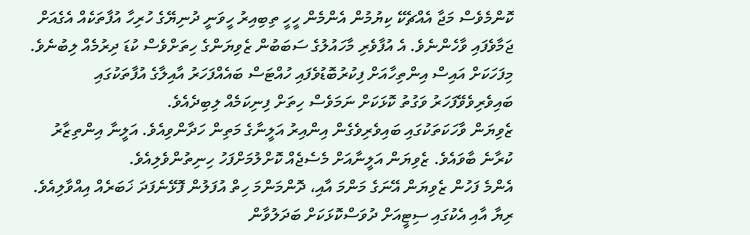ކޮންމެވެސް މަޖާ އެއްޗެކޭ ކިޔުމުން އެންމެން ހީހީ ތިބިއިރު ހީވަނީ ދުނިޔޭގެ ހުރިހާ އުފާތަކެއް އެގެއަށް ޖަމާވެފައި ވާހެންނެވެ. އެ އުފާވެރި މާހައުލުގެ ސަބަބުން ޒެވިޔަންގެ ހިތަށްވެސް ކުޑަ ދިރުމެއް ލިބުނެވެ. މިފަހަކަށް އައިސް އިންތިހާއަށް ފިކުރުބޮޑުވެފައި ހުއްޓަސް ބައެއްފަހަރު އާއިލާގެ އުފާތަކުގައި ބައިވެރިވެވޭފަހަރު ވަގުތު ކޮޅަކަށް ނަމަވެސް ހިތަށް ފިނިކަމެއް ލިބިދެއެވެ.
ޒެވިޔަން ވާހަކަތަކުގައި ބައިވެރިވެގެން އިންއިރު އަލީނާގެ މަތިން ހަދާންވިއެވެ. އަލީނާ އިންތިޒާރު ކުރާނެ ބާވައެވެ. ޒެވިޔަން އަލީނާއަށް މެސެޖެއް ކޮށްލުމަށްފަހު ހިނިތުންވެލިއެވެ.
އެންމެ ފަހުން ޒެވިޔަން އޭނަގެ މަންމަ އާއި، ދޮންމަންމަ ހިތް އުފަލުން ފޮޅޭނެފަދަ ޚަބަރެއް އިއްވާލިއެވެ. ރިޔާ އާއި އެކުގައި ސިޓީއަށް ދުވަސްކޮޅަކަށް ބަދަލުވާން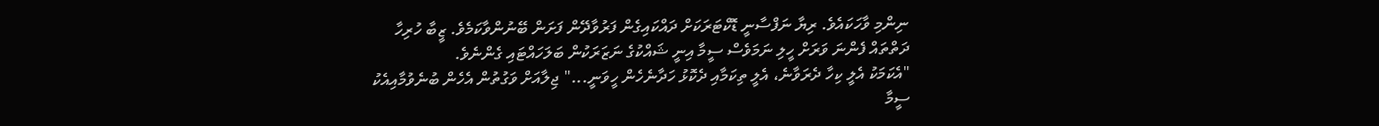ނިންމި ވާހަކައެވެ. ރިޔާ ނަފްސާނީ ޑޮކްޓަރަކަށް ދައްކައިގެން ފަރުވާދޭން ފަށަން ބޭނުންވާކަމެވެ. ޒީބާ ހުރިހާ ދަތްތައް ފެންނަ ވަރަށް ހީލި ނަމަވެސް ސީމާ އިނީ ޝައްކުގެ ނަޒަރަކުން ބަލަހައްޓައި ގެންނެވެ.
"އެކަމަކު އެލީ ކިހާ ދެރަވާނެ، އެލީ ތިކަމާއި ދެކޮޅު ހަދާނެހެން ހީވަނީ..." ޖިލާއަށް ވަގުތުން އެހެން ބުނެވުމާއިއެކު ސީމާ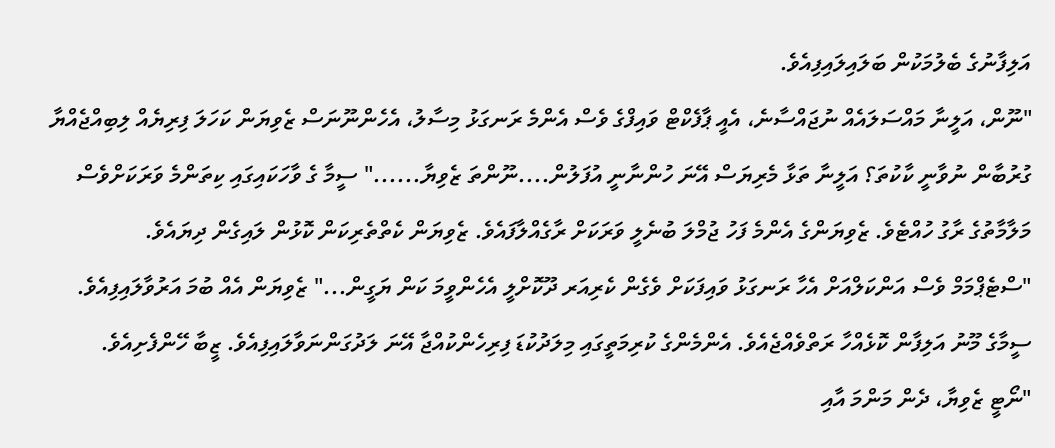އަލިފާނުގެ ބެލުމަކުން ބަލައިލައިފިއެވެ.
"ނޫން، އަލީނާ މައްސަލައެއް ނުޖައްސާނެ، އެއީ ޕާފެކްޓް ވައިފްގެ ވެސް އެންމެ ރަނގަޅު މިސާލު، އެހެންނޫނަސް ޒެވިޔަން ކަހަލަ ފިރިޔެއް ލިބިއްޖެއްޔާ ގުރުބާން ނުވާނީ ކާކުތަ؟ އަލީނާ ތަޅާ މެރިޔަސް އޭނަ ހުންނާނީ އުފަލުން....ނޫންތަ ޒެވިޔާ......" ސީމާ ގެ ވާހަކައިގައި ކިތަންމެ ވަރަކަށްވެސް މަލާމާތުގެ ރާގު ހުއްޓެވެ. ޒެވިޔަންގެ އެންމެ ފަހު ޖުމްލަ ބުނެލީ ވަރަކަށް ރާގެއްލާފައެވެ. ޒެވިޔަން ކެތްތެރިކަން ކޮޅުން ލައިގެން ދިޔައެވެ.
"ސްޓެޕްމަމް ވެސް އަންކަލްއަށް އެހާ ރަނގަޅު ވައިފަކަށް ވެގެން ކެރިއަރ ދޫކޮށްލީ އެހެންވީމަ ކަން ޔަގީން..." ޒެވިޔަން އެއް ބުމަ އަރުވާލައިފިއެވެ. ސީމާގެ މޫނު އަލިފާން ކޮޅެއްހާ ރަތްވެއްޖެއެވެ. އެންމެންގެ ކުރިމަތީގައި މިލަދުކުޑަ ފިރިހެންކުއްޖާ އޭނަ ލަދުގަންނަވާލައިފިއެވެ. ޒީބާ ހޭންފެށިއެވެ.
"ނޯޓީ ޒެވިޔާ، ދެން މަންމަ އާއި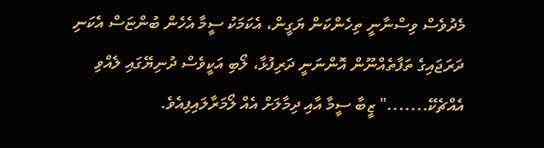މެދުވެސް ވިސްނާނީ ތިހެންކަން ޔަގީން، އެކަމަކު ސީމާ އެހެން ބުންޏަސް އެކަނި ދަރަޖައިގެ ތަފާތެއްނޫން އޮންނަނީ ދަރިފުޅާ، ލޯބި އަކީވެސް ދުނިޔޭގައި ލެއްވި އެއްޗެކޭ......." ޒީބާ ސީމާ އާއި ދިމާލަށް އެއް ލޯމަރާލައިފިއެވެ.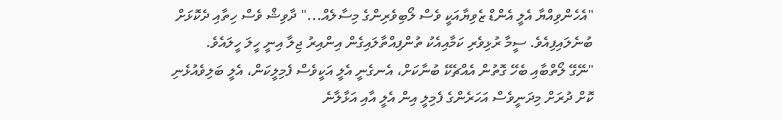"އެހެންވިއްޔާ އެލީ އެންޑް ޒެވިޔާއަކީ ވެސް ލޯބިވެރިންގެ މިސާލެއް..." ދާވިޝް ވެސް ހިތާއި ދެކޮޅަށް ބުނެލައިފިއެވެ. ސީމާ ރުޅިވެރި ކަމާއިއެކު ތުންފިއްތާލައިގެން އިންއިރު ޖިލާ އިނީ ހީލަ ހީލައެވެ.
"ނޭގޭ ލޯތްބާއި ބެހޭ ގޮތުން އެއްޗެކޭ ބުނާކަށް، އެނގެނީ އެލީ އަކީވެސް ފެމިލީކަން، އެލީ ބަލިވެއުޅެނި ކޮށް ދުރަށް މިދަނީވެސް އަހަރެންގެ ފެމިލީ އިން އެލީ އާއި އަޅާލާނެ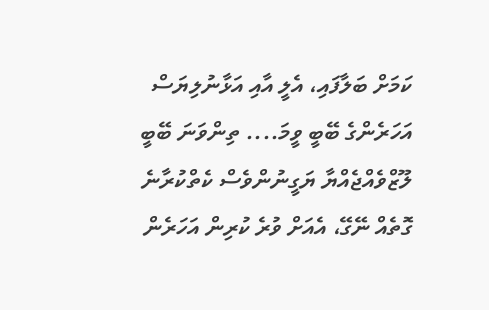ކަމަށް ބަލާފައި، އެލީ އާއި އަޅާނުލިޔަސް އަހަރެންގެ ބޭބީ ވީމަ.... ތިންވަނަ ބޭބީ ލޫޒްވެއްޖެއްޔާ ޔަގީނުންވެސް ކެތްކުރާނެ ގޮތެއް ނޭގޭ، އެއަށް ވުރެ ކުރިން އަހަރެން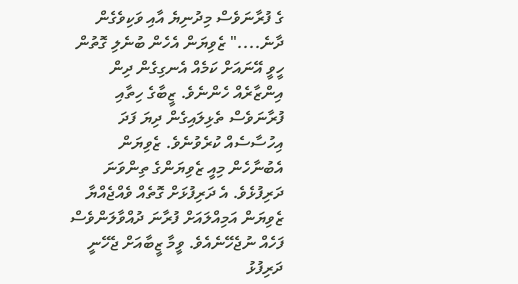ގެ ފުރާނަވެސް މިދުނިޔެ އާއި ވަކިވެގެން ދާނެ...." ޒެވިޔަން އެހެން ބުނެލި ގޮތުން ހީވީ އޭނައަށް ކަމެއް އެނގިގެން ދިން އިންޒާރެއް ހެންނެވެ. ޒީބާގެ ހިތާއި ފުރާނަވެސް ތެޅިލައިގެން ދިޔަ ފަދަ އިހުސާސެއް ކުރެވުނެވެ. ޒެވިޔަން އެބުނާހެން މިއީ ޒެވިޔަންގެ ތިންވަނަ ދަރިފުޅެވެ. އެ ދަރިފުޅަށް ގޮތެއް ވެއްޖެއްޔާ ޒެވިޔަން އަމިއްލައަށް ފުރާނަ ދުއްވާލަންވެސް ފަހެއް ނުޖެހޭނެއެވެ. ވީމާ ޒީބާއަށް ޖެހޭނީ ދަރިފުޅު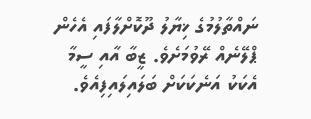ނައްތާލުމުގެ ޚިޔާލު ދޫކޮށްލާފައި އެހެން ޕްލޭނެއް ރޭވުމަށެވެ. ޒީބާ އާއި ސީމާ އެކަކު އަނެކަކަށް ބަލައިލައިފިއެވެ.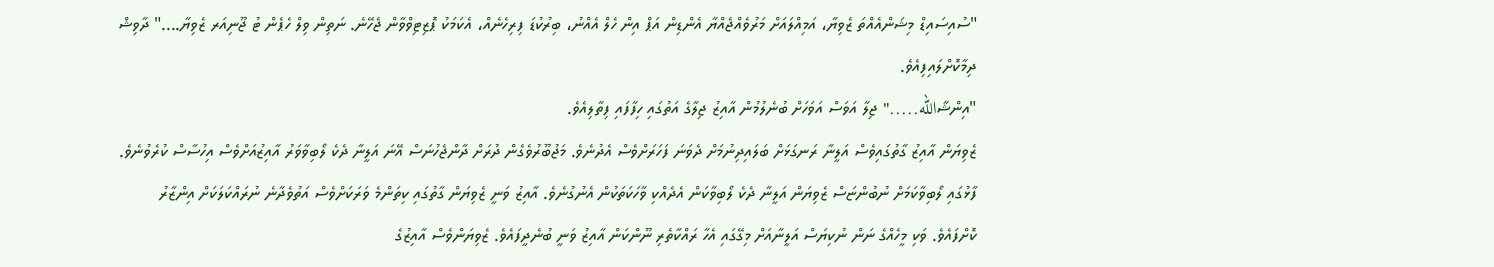"ސުއިސައިޑް މިޝަންއެއްތަ ޒެވިޔާ، އަމިއްލައަށް މަރުވެއްޖެއްޔާ އެންޑިން އަޕް އިން ހެލް އެއްނު، ބިރުކުޑަ ފިރިހެނެއް، އެކަމަކު ޕޮޒިޓިވްވާން ޖެހޭނެ. ނަތިން ވިލް ހެޕެން ޓު ޖޫނިއަރ ޒެވިޔާ...." ދާވިޝް ދިމާކޮށްލައިފިއެވެ.
"އިންޝާالله....." ޖިލާ އަވަސް އަވަހަށް ބުނެލުމުން އާއިޒު ޖިލާގެ އަތުގައި ހިފާފައި ފިތާލިއެވެ.
ޒެވިޔަން އާއިޒު ގާތުގައިވެސް އަލީނާ ރަނގަޅަށް ބަލައިދިނުމަށް ދެވަނަ ފަހަރަށްވެސް އެދުނެވެ. މަޖުބޫރުވެގެން ދުރަށް ދާންޖެހުނަސް އޭނަ އަލީނާ ދެކެ ލޯބިވާވަރު އާއިޒުއަށްވެސް އިހުސާސް ކުރެވުނެވެ. ފާޅުގައި ލޯބިވާކަމަށް ނުބުންޏަސް ޒެވިޔަން އަލީނާ ދެކެ ލޯބިވާކަން އެދެއްކި ވާހަކަތަކުން އެނުގުނެވެ. އާއިޒު ވަނީ ޒެވިޔަން ގާތުގައި ކިތަންމެ ވަރަކަށްވެސް އަތުވެދާނެ ނުރައްކަލަކަށް އިންޒާރު ކޮށްފައެވެ. ވަކި މީހެއްގެ ނަން ނުކިޔަސް އަލީނާއަށް މިގޭގައި އެހާ ރައްކާތެރި ނޫންކަން އާއިޒު ވަނީ ބުނެދީފައެވެ. ޒެވިޔަންވެސް އާއިޒުގެ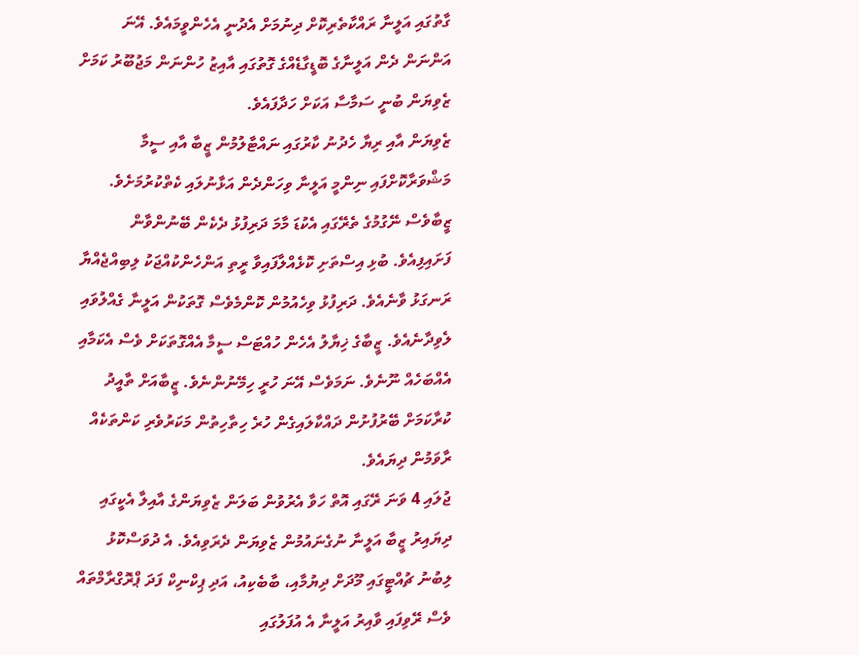ގާތުގައި އަލީނާ ރައްކާތެރިކޮށް ދިނުމަށް އެދުނީ އެހެންވީމައެވެ. އޭނަ އަންނަން ދެން އަލީނާގެ ބޮޑީގާޑެއްގެ ގޮތުގައި އާއިޒު ހުންނަން މަޖުބޫރު ކަމަށް ޒެވިޔަން ބުނީ ސަމާސާ އަކަށް ހަދާފައެވެ.
ޒެވިޔަން އާއި ރިޔާ ހެދުނު ކާރުގައި ނައްޓާލުމުން ޒީބާ އާއި ސީމާ މަޝްވަރާކޮށްފައި ނިންމީ އަލީނާ ވިހަންދެން އަޅާނުލައި ކެތްކުރުމަށެވެ. ޒީބާވެސް ނޭގުމުގެ ތެރޭގައި އެކުޑަ މާމަ ދަރިފުޅު ދެކެން ބޭނުންވާން ފަށައިފިއެވެ. ބުޅި އިސްތަށި ކޮޅެއްލާފައިވާ ރީތި އަންހެންކުއްޖަކު ލިބިއްޖެއްޔާ ރަނގަޅު ވާނެއެވެ. ދަރިފުޅު ވިހެއުމުން ކޮންމެވެސް ގޮތަކުން އަލީނާ ގެއްލުވައި ލެވިދާނެއެވެ. ޒީބާގެ ޚިޔާލު އެހެން ހުއްޓަސް ސީމާ އެއްގޮތަކަށް ވެސް އެކަމާއި އެއްބަހެއް ނޫނެވެ. ނަމަވެސް އޭނަ ހުރީ ހިމޭނުންނެވެ. ޒީބާއަށް ތާއީދު ކުރާކަމަށް ބޭރުފުށުން ދައްކާލައިގެން ހުރެ ހިތާހިތުން މަކަރުވެރި ކަންތަކެއް ރާވަމުން ދިޔައެވެ.
ޖުލައި 4 ވަނަ ރޭގައި އޮތް ހަވާ އެރުވުން ބަލަން ޒެވިޔަންގެ އާއިލާ އެކީގައި ދިޔައިރު ޒީބާ އަލީނާ ނުގެނައުމުން ޒެވިޔަން ދެރަވިއެވެ. އެ ދުވަސްކޮޅު ލިބުނު ޗުއްޓީގައި މޫދަށް ދިޔުމާއި، ބާބެކިއު، އަދި ޕިކްނިކް ފަދަ ޕްރޮގްރާމްތައް ވެސް ރޭވިފައި ވާއިރު އަލީނާ އެ އުފަލުގައި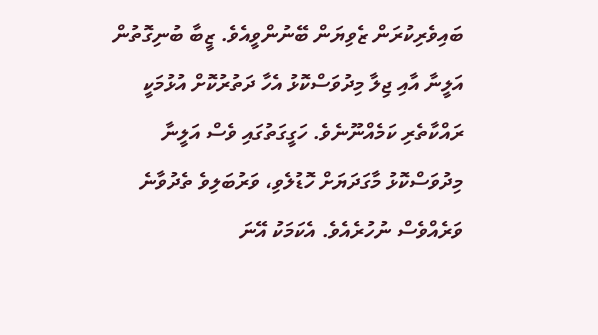ބައިވެރިކުރަން ޒެވިޔަން ބޭނުންވީއެވެ. ޒީބާ ބުނިގޮތުން އަލީނާ އާއި ޖިލާ މިދުވަސްކޮޅު އެހާ ދަތުރުކޮށް އުޅުމަކީ ރައްކާތެރި ކަމެއްނޫނެވެ. ހަގީގަތުގައި ވެސް އަލީނާ މިދުވަސްކޮޅު މާގަދަޔަށް ހޮޑުލެވި، ވަރުބަލިވެ ތެދުވާނެ ވަރެއްވެސް ނުހުރެއެވެ. އެކަމަކު އޭނަ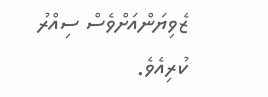ޒެވިޔަންއަށްވެސް ސިއްރު ކުރިއެވެ.